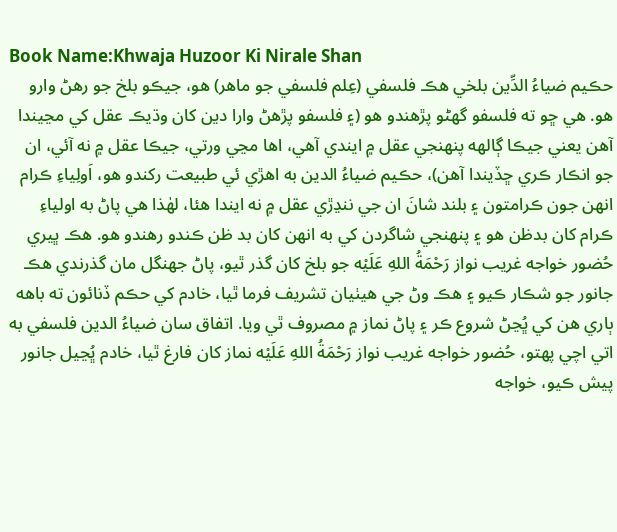Book Name:Khwaja Huzoor Ki Nirale Shan
حڪيم ضياءُ الدِّين بلخي هڪ فلسفي (عِلم فلسفي جو ماهر) هو، جيڪو بلخ جو رهڻ وارو هو. هي ڇو ته فلسفو گهڻو پڙهندو هو (۽ فلسفو پڙهڻ وارا دين کان وڌيڪ عقل کي مڃيندا آهن يعني جيڪا ڳالهه پنهنجي عقل ۾ ايندي آهي، اها مڃي ورتي، جيڪا عقل ۾ نه آئي، ان جو انڪار ڪري ڇڏيندا آهن)، حڪيم ضياءُ الدين به اهڙي ئي طبيعت رکندو هو، اَولِياءِ ڪرام انهن جون ڪرامتون ۽ بلند شانَ ان جي ننڍڙي عقل ۾ نه ايندا هئا، لهٰذا هي پاڻ به اولياءِ ڪرام کان بدظن هو ۽ پنهنجي شاگردن کي به انهن کان بد ظن ڪندو رهندو هو. هڪ ڀيري حُضور خواجه غريب نواز رَحْمَةُ اللهِ عَلَيْه جو بلخ کان گذر ٿيو، پاڻ جهنگل مان گذرندي هڪ جانور جو شڪار ڪيو ۽ هڪ وڻ جي هيٺيان تشريف فرما ٿيا، خادم کي حڪم ڏنائون ته باهه ٻاري هن کي ڀُڃڻ شروع ڪر ۽ پاڻ نماز ۾ مصروف ٿي ويا. اتفاق سان ضياءُ الدين فلسفي به اتي اچي پهتو، حُضور خواجه غريب نواز رَحْمَةُ اللهِ عَلَيْه نماز کان فارغ ٿيا، خادم ڀُڃيل جانور پيش ڪيو، خواجه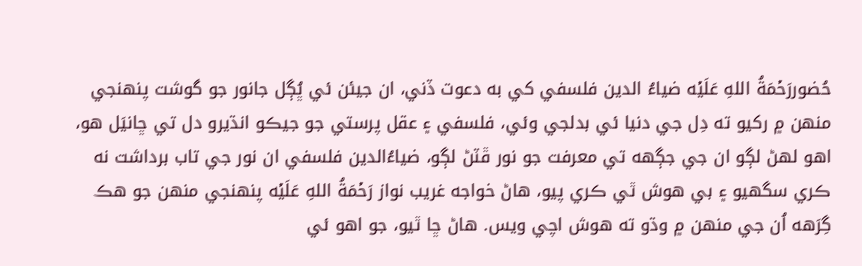حُضوررَحۡمَةُ اللهِ عَلَيۡه ضياءُ الدين فلسفي کي به دعوت ڏني، ان جيئن ئي ڀُڳل جانور جو گوشت پنهنجي منهن ۾ رکيو ته دِل جي دنيا ئي بدلجي وئي، فلسفي ۽ عقل پرستي جو جيڪو انڌيرو دل تي ڇانيَل هو، اهو لهڻ لڳو ان جي جڳهه تي معرفت جو نور ڦٽڻ لڳو، ضياءُالدين فلسفي ان نور جي تاب برداشت نه ڪري سگهيو ۽ بي هوش ٿي ڪري پيو، هاڻ خواجه غريب نواز رَحۡمَةُ اللهِ عَلَيۡه پنهنجي منهن جو هڪ گِرَهه اُن جي منهن ۾ وڌو ته هوش اچي ويس. هاڻ ڇا ٿيو، جو اهو ئي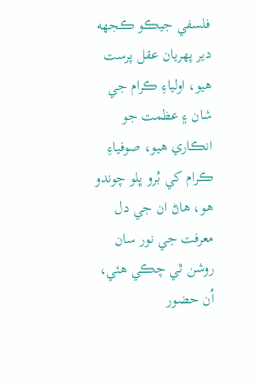فلسفي جيڪو ڪجهه دير پهريان عقل پرست هيو، اولياءِ ڪرام جي شان ۽ عظمت جو انڪاري هيو، صوفياءِ ڪرام کي بُرو ڀلو چوندو هو، هاڻ ان جي دل معرفت جي نور سان روشن ٿي چڪي هئي، اُن حضور